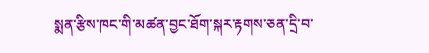སྨན་རྩིས་ཁང་གི་མཚན་བྱང་ཐོག་སྐར་རྟགས་ཅན་དྲི་བ་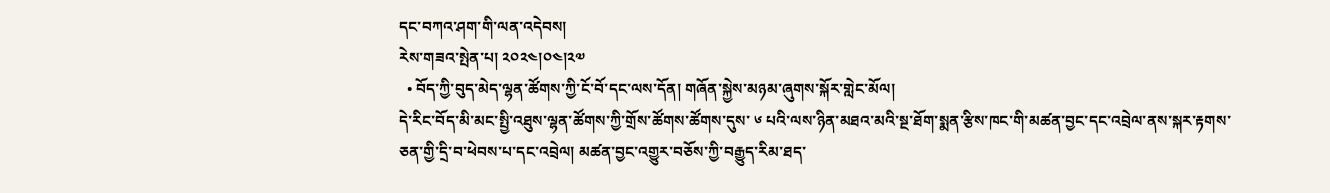དང་བཀའ་ཤག་གི་ལན་འདེབས།
རེས་གཟའ་སྤེན་པ། ༢༠༢༤།༠༤།༢༧
  • བོད་ཀྱི་བུད་མེད་ལྷན་ཚོགས་ཀྱི་ངོ་བོ་དང་ལས་དོན། གཞོན་སྐྱེས་མཉམ་ཞུགས་སྐོར་གླེང་མོལ།
དེ་རིང་བོད་མི་མང་སྤྱི་འཐུས་ལྷན་ཚོགས་ཀྱི་གྲོས་ཚོགས་ཚོགས་དུས་ ༦ པའི་ལས་ཉིན་མཐའ་མའི་སྔ་ཐོག་སྨན་རྩིས་ཁང་གི་མཚན་བྱང་དང་འབྲེལ་ནས་སྐར་རྟགས་ཅན་གྱི་དྲི་བ་ཕེབས་པ་དང་འབྲེལ། མཚན་བྱང་འགྱུར་བཅོས་ཀྱི་བརྒྱུད་རིམ་ཐད་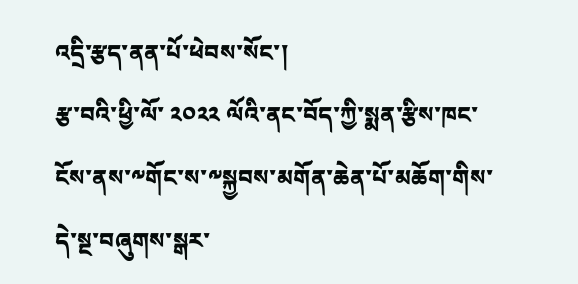འདྲི་རྩད་ནན་པོ་ཕེབས་སོང་།
རྩ་བའི་ཕྱི་ལོ་ ༢༠༢༢ ལོའི་ནང་བོད་ཀྱི་སྨན་རྩིས་ཁང་ངོས་ནས་༸གོང་ས་༸སྐྱབས་མགོན་ཆེན་པོ་མཆོག་གིས་དེ་སྔ་བཞུགས་སྒར་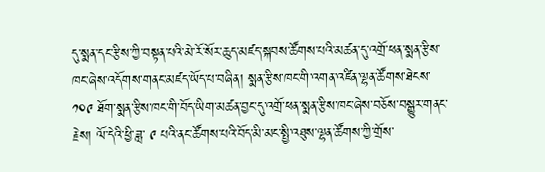དུ་སྨན་དང་རྩིས་ཀྱི་བསྟན་པའི་མེ་རོ་སོར་ཆུད་མཛད་སྐབས་ཚོགས་པའི་མཚན་དུ་འགྲོ་ཕན་སྨན་རྩིས་ཁང་ཞེས་འདོགས་གནང་མཛད་ཡོད་པ་བཞིན། སྨན་རྩིས་ཁང་གི་འགན་འཛིན་ལྷན་ཚོགས་ཐེངས་ ༡༠༩ ཐོག་སྨན་རྩིས་ཁང་གི་བོད་ཡིག་མཚན་བྱང་དུ་འགྲོ་ཕན་སྨན་རྩིས་ཁང་ཞེས་བཅོས་བསྒྱུར་གནང་རྗེས། ལོ་དེའི་ཕྱི་ཟླ་ ༩ པའི་ནང་ཚོགས་པའི་བོད་མི་མང་སྤྱི་འཐུས་ལྷན་ཚོགས་ཀྱི་གྲོས་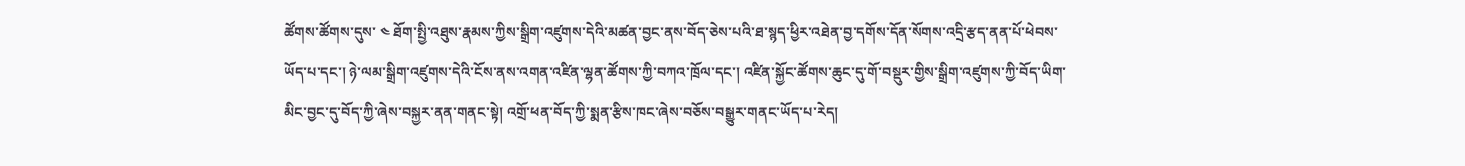ཚོགས་ཚོགས་དུས་ ༤ ཐོག་སྤྱི་འཐུས་རྣམས་ཀྱིས་སྒྲིག་འཛུགས་དེའི་མཚན་བྱང་ནས་བོད་ཅེས་པའི་ཐ་སྙད་ཕྱིར་འཐེན་བྱ་དགོས་དོན་སོགས་འདྲི་རྩད་ནན་པོ་ཕེབས་ཡོད་པ་དང་། ཉེ་ལམ་སྒྲིག་འཛུགས་དེའི་ངོས་ནས་འགན་འཛིན་ལྷན་ཚོགས་ཀྱི་བཀའ་ཁྲོལ་དང་། འཛིན་སྐྱོང་ཚོགས་ཆུང་དུ་གོ་བསྡུར་གྱིས་སྒྲིག་འཛུགས་ཀྱི་བོད་ཡིག་མིང་བྱང་དུ་བོད་ཀྱི་ཞེས་བསྐྱར་ནན་གནང་སྟེ། འགྲོ་ཕན་བོད་ཀྱི་སྨན་རྩིས་ཁང་ཞེས་བཅོས་བསྒྱུར་གནང་ཡོད་པ་རེད།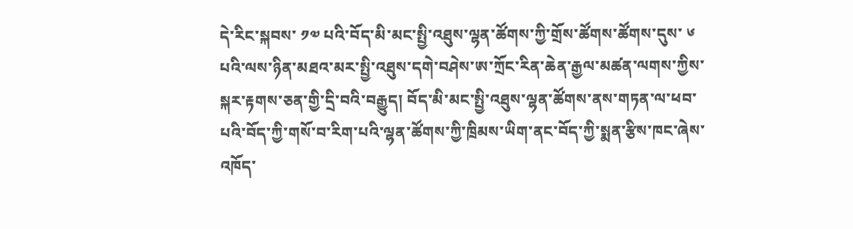དེ་རིང་སྐབས་ ༡༧ པའི་བོད་མི་མང་སྤྱི་འཐུས་ལྷན་ཚོགས་ཀྱི་གྲོས་ཚོགས་ཚོགས་དུས་ ༦ པའི་ལས་ཉིན་མཐའ་མར་སྤྱི་འཐུས་དགེ་བཤེས་ཨ་ཀྲོང་རིན་ཆེན་རྒྱལ་མཚན་ལགས་ཀྱིས་སྐར་རྟགས་ཅན་གྱི་དྲི་བའི་བརྒྱུད། བོད་མི་མང་སྤྱི་འཐུས་ལྷན་ཚོགས་ནས་གཏན་ལ་ཕབ་པའི་བོད་ཀྱི་གསོ་བ་རིག་པའི་ལྷན་ཚོགས་ཀྱི་ཁྲིམས་ཡིག་ནང་བོད་ཀྱི་སྨན་རྩིས་ཁང་ཞེས་འཁོད་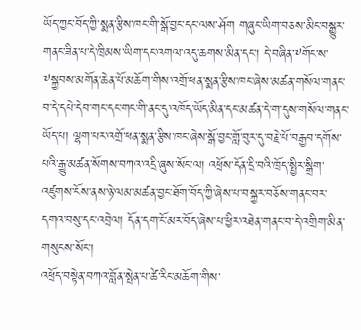ཡོད་ཀྱང་བོད་ཀྱི་སྨན་རྩིས་ཁང་གི་སྒོ་བྱང་དང་ལས་ཤོག གཞུང་ཡིག་བཅས་མིང་བསྒྱུར་གནང་ཟིན་པ་དེ་ཁྲིམས་ཡིག་དང་འགལ་འདུ་ཆགས་མིན་དང་། དེ་བཞིན་༸གོང་ས་༸སྐྱབས་མགོན་ཆེན་པོ་མཆོག་གིས་འགྲོ་ཕན་སྨན་རྩིས་ཁང་ཞེས་མཚན་གསོལ་གནང་བ་དེ་དཔེ་དེབ་གང་དང་གང་གི་ནང་དུ་འཁོད་ཡོད་མིན་དང་མཚན་དེ་ག་དུས་གསོལ་གནང་ཡོད་པ། ལྷག་པར་འགྲོ་ཕན་སྨན་རྩིས་ཁང་ཞེས་སྒོ་བྱང་གློ་བུར་དུ་བརྗེ་པོ་བརྒྱབ་དགོས་པའི་རྒྱུ་མཚན་སོགས་བཀའ་འདྲི་ཞུས་སོང་ལ། འཕྲོས་དོན་དྲི་བའི་ཁྲོད་སྤྱིར་སྒྲིག་འཛུགས་ངོས་ནས་ཉེ་ལམ་མཚན་བྱང་ཐོག་བོད་ཀྱི་ཞེས་པ་བསྐྱར་བཅོས་གནང་བར་དགའ་བསུ་དང་འབྲེལ། དོན་དག་ངོ་མར་བོད་ཞེས་པ་ཕྱིར་འཐེན་གནང་བ་དེ་འགྲིག་མིན་གསུངས་སོང་།
འཕྲོད་བསྟེན་བཀའ་བློན་སྤེན་པ་ཚེ་རིང་མཆོག་གིས་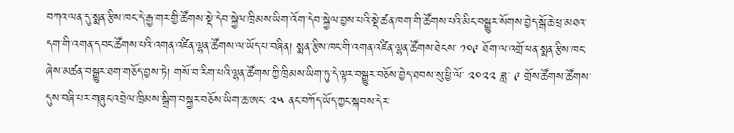བཀའ་ལན་དུ་སྨན་རྩིས་ཁང་དེ་རྒྱ་གར་གྱི་ཚོགས་སྡེ་དེབ་སྐྱེལ་ཁྲིམས་ཡིག་འོག་དེབ་སྐྱེལ་བྱས་པའི་སྡེ་ཚན་ཁག་གི་ཚོགས་པའི་མིང་བསྒྱུར་སོགས་བྱེད་སྒོ་ཆེ་ཕྲ་མཐའ་དག་གི་འགན་དབང་ཚོགས་པའི་འགན་འཛིན་ལྷན་ཚོགས་ལ་ཡོད་པ་བཞིན། སྨན་རྩིས་ཁང་གི་འགན་འཛིན་ལྷན་ཚོགས་ཐེངས་ ༡༠༩ ཐོག་ལ་འགྲོ་ཕན་སྨན་རྩིས་ཁང་ཞེས་མཚན་བསྒྱུར་ཐག་གཅོད་བྱས་ཏེ། གསོ་བ་རིག་པའི་ལྷན་ཚོགས་ཀྱི་ཁྲིམས་ཡིག་ཏུ་དེ་ལྟར་བསྒྱུར་བཅོས་བྱེད་ཐབས་སུ་ཕྱི་ལོ་ ༢༠༢༢ ཟླ་ ༩ གྲོས་ཚོགས་ཚོགས་དུས་བཞི་པར་གཞུང་འབྲེལ་ཁྲིམས་སྒྲིག་བསྐྱར་བཅོས་ཡིག་ཆ་ཨང་ ༢༥ ནང་བཀོད་ཡོད་ཀྱང་སྐབས་དེར་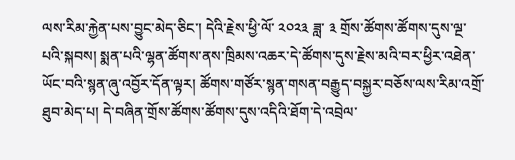ལས་རིམ་རྐྱེན་པས་བྱུང་མེད་ཅིང་། དེའི་རྗེས་ཕྱི་ལོ་ ༢༠༢༣ ཟླ་ ༣ གྲོས་ཚོགས་ཚོགས་དུས་ལྔ་པའི་སྐབས། སྨན་པའི་ལྷན་ཚོགས་ནས་ཁྲིམས་འཆར་དེ་ཚོགས་དུས་རྗེས་མའི་བར་ཕྱིར་འཐེན་ཡོང་བའི་སྙན་ཞུ་འབྱོར་དོན་ལྟར། ཚོགས་གཙོར་སྙན་གསན་བརྒྱུད་བསྐྱར་བཅོས་ལས་རིམ་འགྲོ་ཐུབ་མེད་པ། དེ་བཞིན་གྲོས་ཚོགས་ཚོགས་དུས་འདིའི་ཐོག་དེ་འབྲེལ་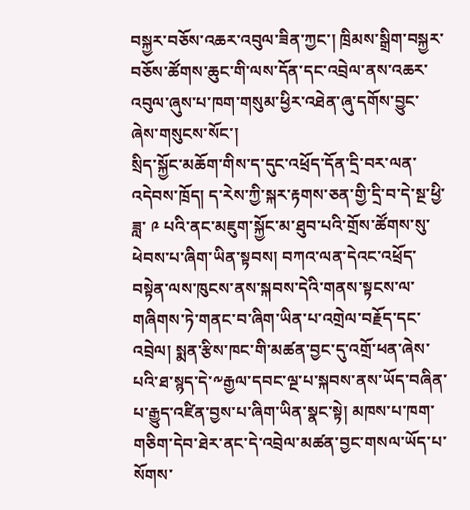བསྐྱར་བཅོས་འཆར་འབུལ་ཟིན་ཀྱང་། ཁྲིམས་སྒྲིག་བསྐྱར་བཅོས་ཚོགས་ཆུང་གི་ལས་དོན་དང་འབྲེལ་ནས་འཆར་འབུལ་ཞུས་པ་ཁག་གསུམ་ཕྱིར་འཐེན་ཞུ་དགོས་བྱུང་ཞེས་གསུངས་སོང་།
སྲིད་སྐྱོང་མཆོག་གིས་ད་དུང་འཕྲོད་དོན་དྲི་བར་ལན་འདེབས་ཁྲོད། ད་རེས་ཀྱི་སྐར་རྟགས་ཅན་གྱི་དྲི་བ་དེ་སྔ་ཕྱི་ཟླ་ ༩ པའི་ནང་མཇུག་སྐྱོང་མ་ཐུབ་པའི་གྲོས་ཚོགས་སུ་ཕེབས་པ་ཞིག་ཡིན་སྟབས། བཀའ་ལན་དེའང་འཕྲོད་བསྟེན་ལས་ཁུངས་ནས་སྐབས་དེའི་གནས་སྟངས་ལ་གཞིགས་ཏེ་གནང་བ་ཞིག་ཡིན་པ་འགྲེལ་བརྗོད་དང་འབྲེལ། སྨན་རྩིས་ཁང་གི་མཚན་བྱང་དུ་འགྲོ་ཕན་ཞེས་པའི་ཐ་སྙད་དེ་༸རྒྱལ་དབང་ལྔ་པ་སྐབས་ནས་ཡོད་བཞིན་པ་རྒྱུད་འཛིན་བྱས་པ་ཞིག་ཡིན་སྣང་སྟེ། མཁས་པ་ཁག་གཅིག་དེབ་ཐེར་ནང་དེ་འབྲེལ་མཚན་བྱང་གསལ་ཡོད་པ་སོགས་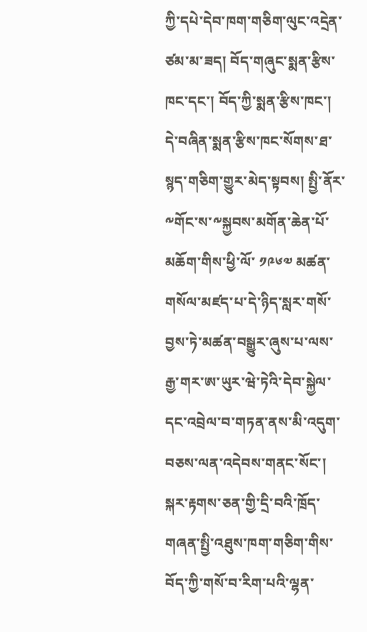ཀྱི་དཔེ་དེབ་ཁག་གཅིག་ལུང་འདྲེན་ཙམ་མ་ཟད། བོད་གཞུང་སྨན་རྩིས་ཁང་དང་། བོད་ཀྱི་སྨན་རྩིས་ཁང་། དེ་བཞིན་སྨན་རྩིས་ཁང་སོགས་ཐ་སྙད་གཅིག་གྱུར་མེད་སྟབས། སྤྱི་ནོར་༸གོང་ས་༸སྐྱབས་མགོན་ཆེན་པོ་མཆོག་གིས་ཕྱི་ལོ་ ༡༩༦༧ མཚན་གསོལ་མཛད་པ་དེ་ཉིད་སླར་གསོ་བྱས་ཏེ་མཚན་བསྒྱུར་ཞུས་པ་ལས་རྒྱ་གར་ཨ་ཡུར་ཝེ་ཏེའི་དེབ་སྐྱེལ་དང་འབྲེལ་བ་གཏན་ནས་མི་འདུག་བཅས་ལན་འདེབས་གནང་སོང་།
སྐར་རྟགས་ཅན་གྱི་དྲི་བའི་ཁྲོད་གཞན་སྤྱི་འཐུས་ཁག་གཅིག་གིས་བོད་ཀྱི་གསོ་བ་རིག་པའི་ལྷན་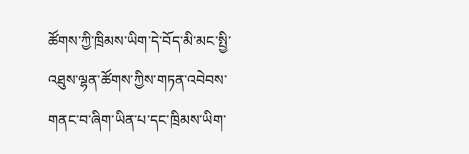ཚོགས་ཀྱི་ཁྲིམས་ཡིག་དེ་བོད་མི་མང་སྤྱི་འཐུས་ལྷན་ཚོགས་ཀྱིས་གཏན་འབེབས་གནང་བ་ཞིག་ཡིན་པ་དང་ཁྲིམས་ཡིག་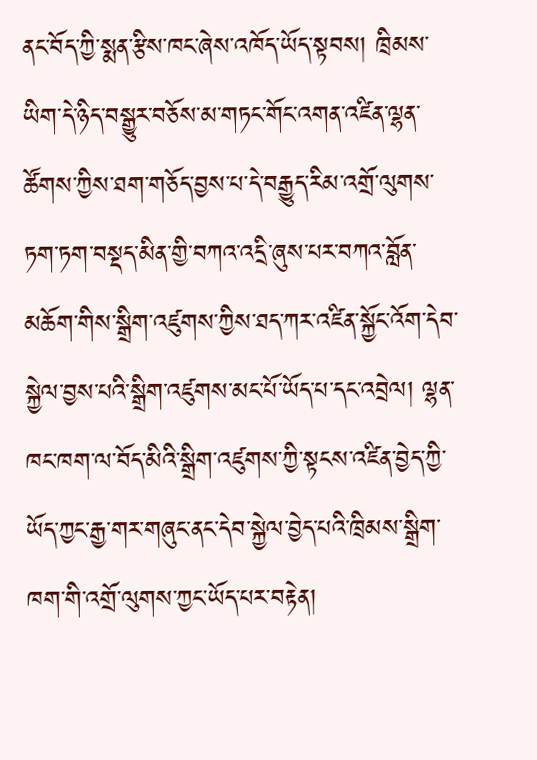ནང་བོད་ཀྱི་སྨན་རྩིས་ཁང་ཞེས་འཁོད་ཡོད་སྟབས། ཁྲིམས་ཡིག་དེ་ཉིད་བསྒྱུར་བཅོས་མ་གཏང་གོང་འགན་འཛིན་ལྷན་ཚོགས་ཀྱིས་ཐག་གཅོད་བྱས་པ་དེ་བརྒྱུད་རིམ་འགྲོ་ལུགས་ཏག་ཏག་བསྡད་མིན་གྱི་བཀའ་འདྲི་ཞུས་པར་བཀའ་བློན་མཆོག་གིས་སྒྲིག་འཛུགས་ཀྱིས་ཐད་ཀར་འཛིན་སྐྱོང་འོག་དེབ་སྐྱེལ་བྱས་པའི་སྒྲིག་འཛུགས་མང་པོ་ཡོད་པ་དང་འབྲེལ། ལྷན་ཁང་ཁག་ལ་བོད་མིའི་སྒྲིག་འཛུགས་ཀྱི་སྟངས་འཛིན་བྱེད་ཀྱི་ཡོད་ཀྱང་རྒྱ་གར་གཞུང་ནང་དེབ་སྐྱེལ་བྱེད་པའི་ཁྲིམས་སྒྲིག་ཁག་གི་འགྲོ་ལུགས་ཀྱང་ཡོད་པར་བརྟེན།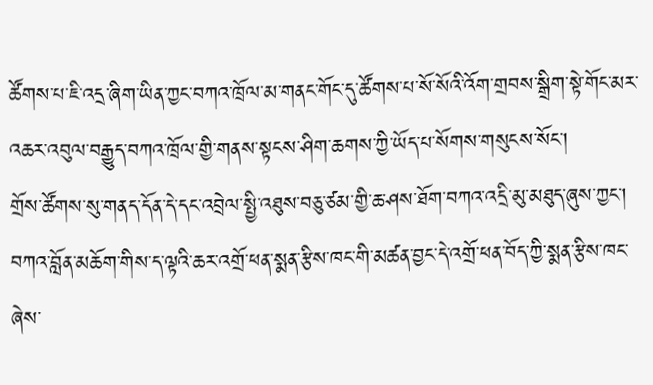ཚོགས་པ་ཇི་འདྲ་ཞིག་ཡིན་ཀྱང་བཀའ་ཁྲོལ་མ་གནང་གོང་དུ་ཚོགས་པ་སོ་སོའི་འོག་གྲབས་སྒྲིག་སྟེ་གོང་མར་འཆར་འབུལ་བརྒྱུད་བཀའ་ཁྲོལ་གྱི་གནས་སྟངས་ཤིག་ཆགས་ཀྱི་ཡོད་པ་སོགས་གསུངས་སོང་།
གྲོས་ཚོགས་སུ་གནད་དོན་དེ་དང་འབྲེལ་སྤྱི་འཐུས་བཅུ་ཙམ་གྱི་ཆ་ཤས་ཐོག་བཀའ་འདྲི་མུ་མཐུད་ཞུས་ཀྱང་། བཀའ་བློན་མཆོག་གིས་ད་ལྟའི་ཆར་འགྲོ་ཕན་སྨན་རྩིས་ཁང་གི་མཚན་བྱང་དེ་འགྲོ་ཕན་བོད་ཀྱི་སྨན་རྩིས་ཁང་ཞེས་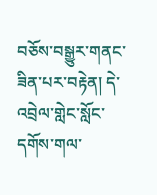བཅོས་བསྒྱུར་གནང་ཟིན་པར་བརྟེན། དེ་འབྲེལ་གླེང་སློང་དགོས་གལ་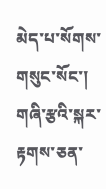མེད་པ་སོགས་གསུང་སོང་།
གཞི་རྩའི་སྐར་རྟགས་ཅན་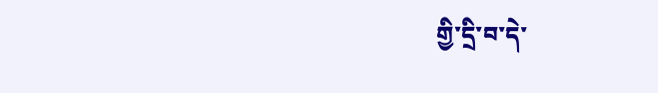གྱི་དྲི་བ་དེ་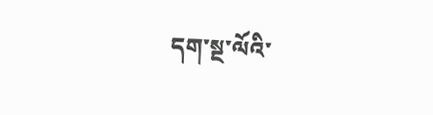དག་སྔ་ལོའི་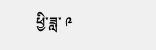ཕྱི་ཟླ་ ༩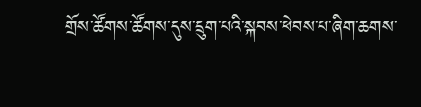གྲོས་ཚོགས་ཚོགས་དུས་དྲུག་པའི་སྐབས་ཕེབས་པ་ཞིག་ཆགས་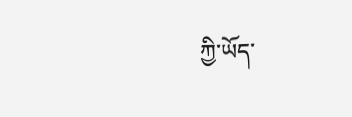ཀྱི་ཡོད་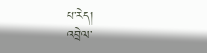པ་རེད།
འབྲེལ་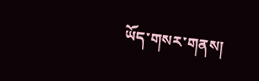ཡོད་གསར་གནས།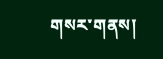གསར་གནས།